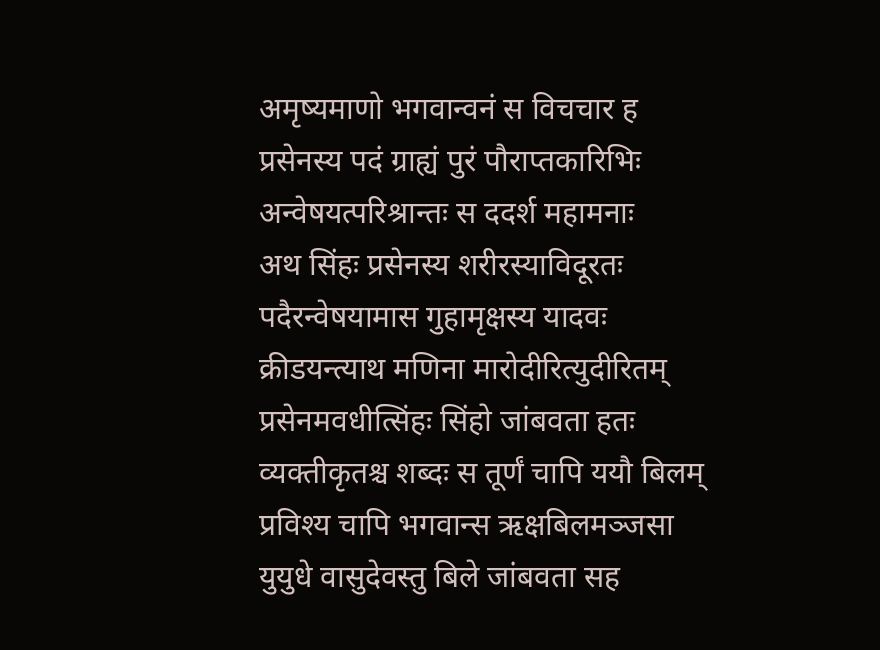अमृष्यमाणो भगवान्वनं स विचचार ह
प्रसेनस्य पदं ग्राह्यं पुरं पौराप्तकारिभिः
अन्वेषयत्परिश्रान्तः स ददर्श महामनाः
अथ सिंहः प्रसेनस्य शरीरस्याविदूरतः
पदैरन्वेषयामास गुहामृक्षस्य यादवः
क्रीडयन्त्याथ मणिना मारोदीरित्युदीरितम्
प्रसेनमवधीत्सिंहः सिंहो जांबवता हतः
व्यक्तीकृतश्च शब्दः स तूर्णं चापि ययौ बिलम्
प्रविश्य चापि भगवान्स ऋक्षबिलमञ्जसा
युयुधे वासुदेवस्तु बिले जांबवता सह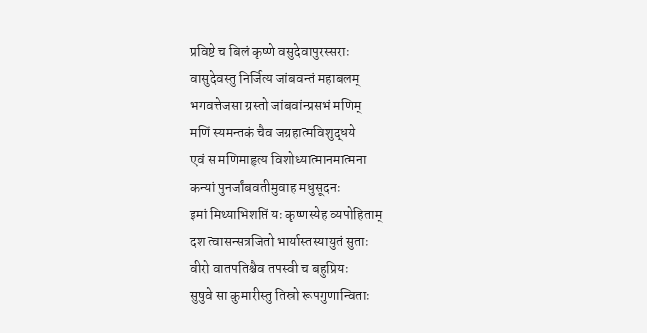प्रविष्टे च बिलं कृष्णे वसुदेवापुरस्सराः
वासुदेवस्तु निर्जित्य जांबवन्तं महाबलम्
भगवत्तेजसा ग्रस्तो जांबवांन्प्रसभं मणिम्
मणिं स्यमन्तकं चैव जग्रहात्मविशुद्धये
एवं स मणिमाहृत्य विशोध्यात्मानमात्मना
कन्यां पुनर्जांबवतीमुवाह मधुसूदनः
इमां मिथ्याभिशप्तिं यः कृष्णस्येह व्यपोहिताम्
दश त्वासन्सत्रजितो भार्यास्तस्यायुतं सुताः
वीरो वातपतिश्चैव तपस्वी च बहुप्रियः
सुषुवे सा कुमारीस्तु तिस्रो रूपगुणान्विताः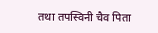तथा तपस्विनी चैव पिता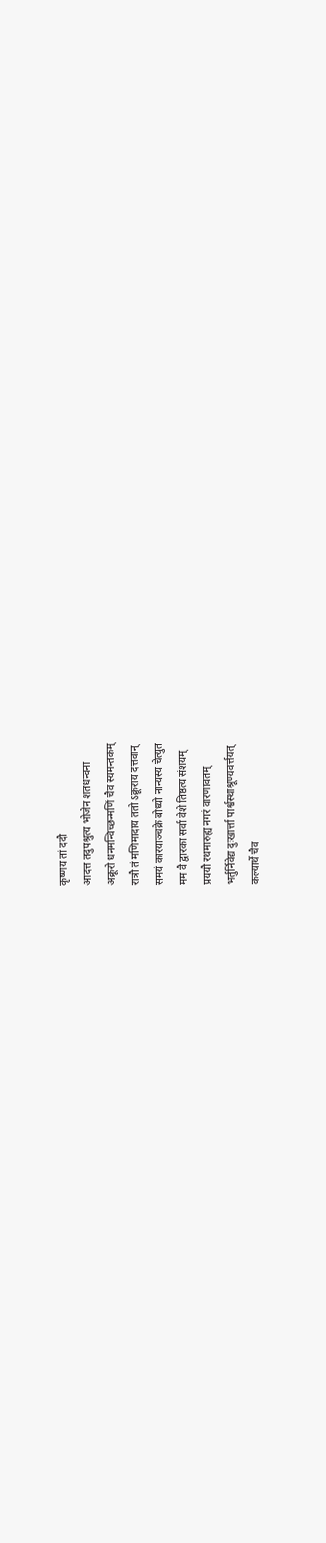कृष्णय तां ददौ
आदत्त तदुपश्रुत्य भोजेन शतधन्वना
अक्रूरो धनमन्विच्छन्मणिं चैव स्यमन्तकम्
रात्रौ तं मणिमादाय ततो ऽक्रूराय दत्तवान्
समयं कारयाञ्चक्रे बोध्यो नान्यस्य चेत्युत
मम वै द्वारका सर्वा वेशे तिष्ठत्य संशयम्
प्रययौ रथमारुह्य नगरं वारणावतम्
भर्तुर्निवेद्य दुःखार्त्ता पार्श्वस्थाश्रूण्यवर्त्तयत्
कल्यार्थे चैव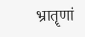भ्रातॄणां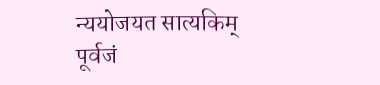न्ययोजयत सात्यकिम्
पूर्वजं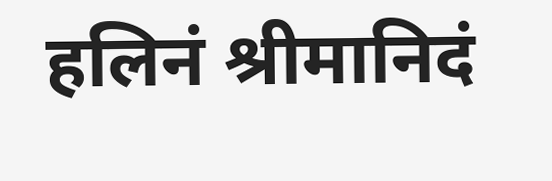हलिनं श्रीमानिदं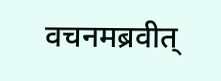वचनमब्रवीत्